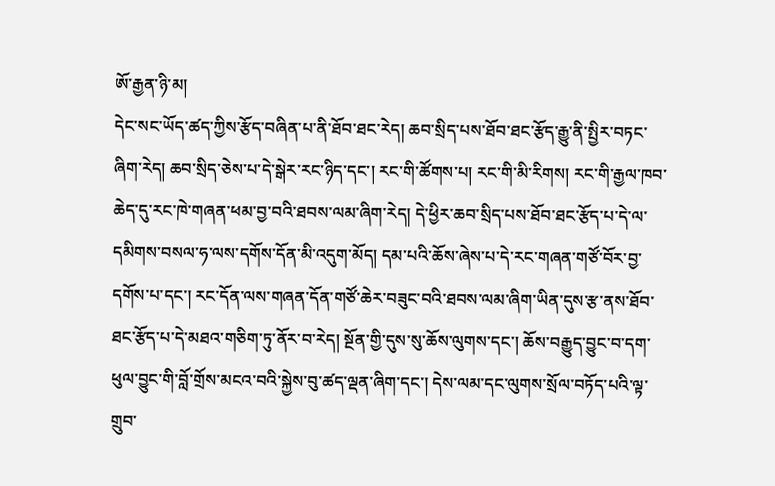ཨོ་རྒྱན་ཉི་མ།
དེང་སང་ཡོད་ཚད་ཀྱིས་རྩོད་བཞིན་པ་ནི་ཐོབ་ཐང་རེད། ཆབ་སྲིད་པས་ཐོབ་ཐང་རྩོད་རྒྱུ་ནི་སྤྱིར་བཏང་ཞིག་རེད། ཆབ་སྲིད་ཅེས་པ་དེ་སྒེར་རང་ཉིད་དང་། རང་གི་ཚོགས་པ། རང་གི་མི་རིགས། རང་གི་རྒྱལ་ཁབ་ཆེད་དུ་རང་ཁེ་གཞན་ཕམ་བྱ་བའི་ཐབས་ལམ་ཞིག་རེད། དེ་ཕྱིར་ཆབ་སྲིད་པས་ཐོབ་ཐང་རྩོད་པ་དེ་ལ་དམིགས་བསལ་ཧ་ལས་དགོས་དོན་མི་འདུག་མོད། དམ་པའི་ཆོས་ཞེས་པ་དེ་རང་གཞན་གཙོ་བོར་བྱ་དགོས་པ་དང་། རང་དོན་ལས་གཞན་དོན་གཙོ་ཆེར་བཟུང་བའི་ཐབས་ལམ་ཞིག་ཡིན་དུས་རྩ་ནས་ཐོབ་ཐང་རྩོད་པ་དེ་མཐའ་གཅིག་ཏུ་ནོར་བ་རེད། སྔོན་གྱི་དུས་སུ་ཆོས་ལུགས་དང་། ཆོས་བརྒྱུད་བྱུང་བ་དག་ཕུལ་བྱུང་གི་བློ་གྲོས་མངའ་བའི་སྐྱེས་བུ་ཚད་ལྡན་ཞིག་དང་། དེས་ལམ་དང་ལུགས་སྲོལ་བཏོད་པའི་ལྟ་གྲུབ་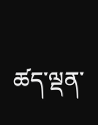ཚད་ལྡན་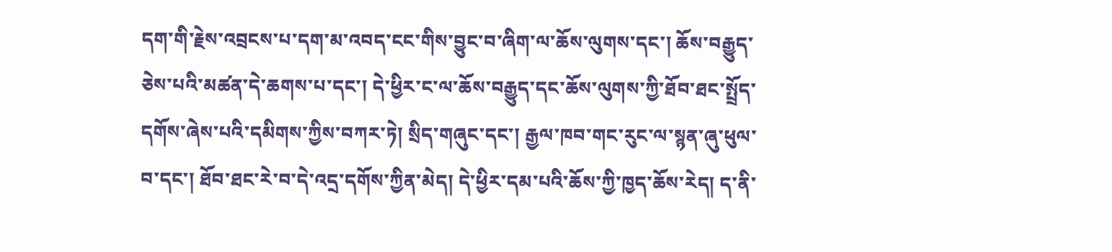དག་གི་རྗེས་འབྲངས་པ་དག་མ་འབད་ངང་གིས་བྱུང་བ་ཞིག་ལ་ཆོས་ལུགས་དང་། ཆོས་བརྒྱུད་ཅེས་པའི་མཚན་དེ་ཆགས་པ་དང་། དེ་ཕྱིར་ང་ལ་ཆོས་བརྒྱུད་དང་ཆོས་ལུགས་ཀྱི་ཐོབ་ཐང་སྤྲོད་དགོས་ཞེས་པའི་དམིགས་ཀྱིས་བཀར་ཏེ། སྲིད་གཞུང་དང་། རྒྱལ་ཁབ་གང་རུང་ལ་སྙན་ཞུ་ཕུལ་བ་དང་། ཐོབ་ཐང་རེ་བ་དེ་འདྲ་དགོས་ཀྱིན་མེད། དེ་ཕྱིར་དམ་པའི་ཆོས་ཀྱི་ཁྱད་ཆོས་རེད། ད་ནི་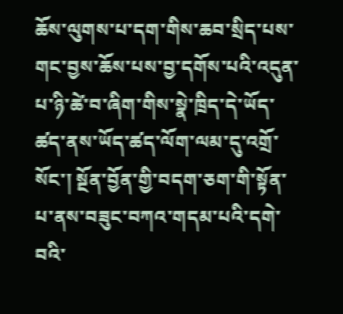ཆོས་ལུགས་པ་དག་གིས་ཆབ་སྲིད་པས་གང་བྱས་ཆོས་པས་བྱ་དགོས་པའི་འདུན་པ་ཉི་ཚེ་བ་ཞིག་གིས་སྣེ་ཁྲིད་དེ་ཡོད་ཚད་ནས་ཡོད་ཚད་ལོག་ལམ་དུ་འགྲོ་སོང་། སྔོན་བྱོན་གྱི་བདག་ཅག་གི་སྟོན་པ་ནས་བཟུང་བཀའ་གདམ་པའི་དགེ་བའི་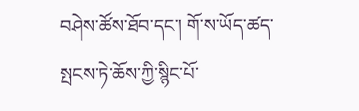བཤེས་ཚོས་ཐོབ་དང་། གོ་ས་ཡོད་ཚད་སྤངས་ཏེ་ཆོས་ཀྱི་སྙིང་པོ་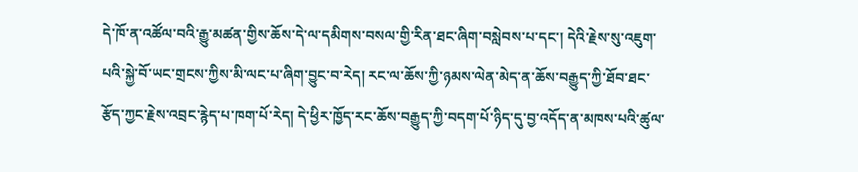དེ་ཁོ་ན་འཚོལ་བའི་རྒྱུ་མཚན་གྱིས་ཆོས་དེ་ལ་དམིགས་བསལ་གྱི་རིན་ཐང་ཞིག་བསླེབས་པ་དང་། དེའི་རྗེས་སུ་འཇུག་པའི་སྐྱེ་བོ་ཡང་གྲངས་ཀྱིས་མི་ལང་པ་ཞིག་བྱུང་བ་རེད། རང་ལ་ཆོས་ཀྱི་ཉམས་ལེན་མེད་ན་ཆོས་བརྒྱུད་ཀྱི་ཐོབ་ཐང་རྩོད་ཀྱང་རྗེས་འབྲང་རྙེད་པ་ཁག་པོ་རེད། དེ་ཕྱིར་ཁྱོད་རང་ཆོས་བརྒྱུད་ཀྱི་བདག་པོ་ཉིད་དུ་བྱ་འདོད་ན་མཁས་པའི་ཚུལ་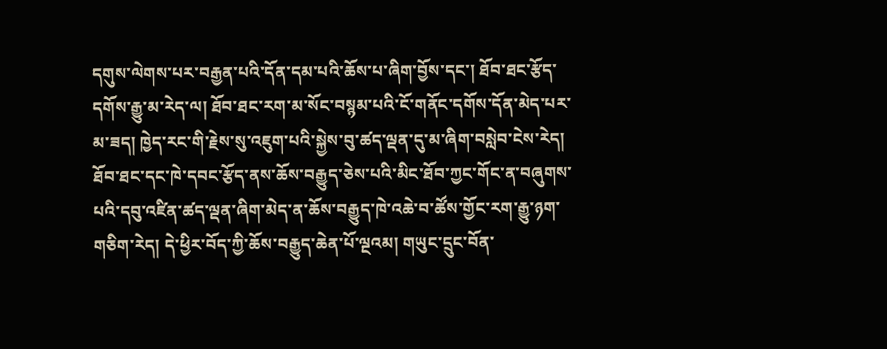དགུས་ལེགས་པར་བརྒྱན་པའི་དོན་དམ་པའི་ཆོས་པ་ཞིག་བྱོས་དང་། ཐོབ་ཐང་རྩོད་དགོས་རྒྱུ་མ་རེད་ལ། ཐོབ་ཐང་རག་མ་སོང་བསྙམ་པའི་ངོ་གནོང་དགོས་དོན་མེད་པར་མ་ཟད། ཁྱེད་རང་གི་རྗེས་སུ་འཇུག་པའི་སྐྱེས་བུ་ཚད་ལྡན་དུ་མ་ཞིག་བསླེབ་ངེས་རེད། ཐོབ་ཐང་དང་ཁེ་དབང་རྩོད་ནས་ཆོས་བརྒྱུད་ཅེས་པའི་མིང་ཐོབ་ཀྱང་གོང་ན་བཞུགས་པའི་དབུ་འཛིན་ཚད་ལྡན་ཞིག་མེད་ན་ཆོས་བརྒྱུད་ཁེ་འཆེ་བ་ཚོས་གྱོང་རག་རྒྱུ་ཉག་གཅིག་རེད། དེ་ཕྱིར་བོད་ཀྱི་ཆོས་བརྒྱུད་ཆེན་པོ་ལྔའམ། གཡུང་དྲུང་བོན་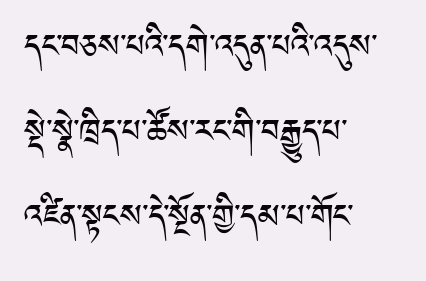དང་བཅས་པའི་དགེ་འདུན་པའི་འདུས་སྡེ་སྣེ་ཁྲིད་པ་ཚོས་རང་གི་བརྒྱུད་པ་འཛིན་སྟངས་དེ་སྔོན་གྱི་དམ་པ་གོང་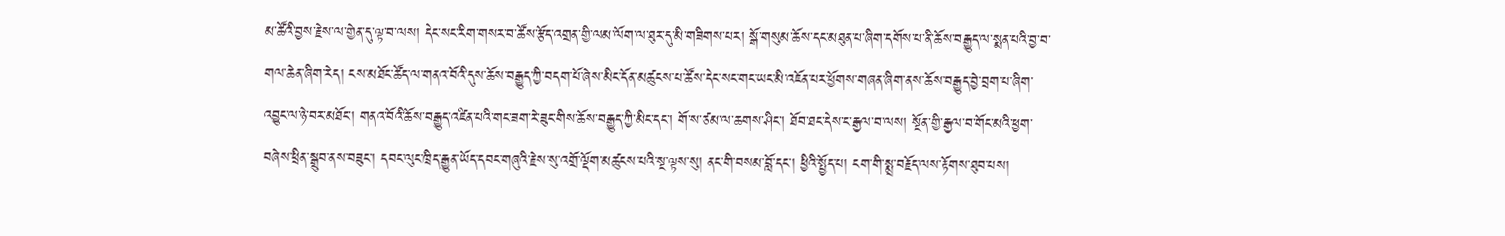མ་ཚོའི་བྱས་རྗེས་ལ་གྱེན་དུ་ལྟ་བ་ལས། དེང་སང་རིག་གསར་བ་ཚོས་རྩོད་འགྲན་གྱི་ལམ་ལོག་ལ་ཐུར་དུ་མི་གཟིགས་པར། སྒོ་གསུམ་ཆོས་དང་མཐུན་པ་ཞིག་དགོས་པ་ནི་ཆོས་བརྒྱུད་ལ་སྨན་པའི་བྱ་བ་གལ་ཆེན་ཞིག་རེད། ངས་མཐོང་ཚོད་ལ་གནའ་བོའི་དུས་ཆོས་བརྒྱུད་ཀྱི་བདག་པོ་ཞེས་མིང་དོན་མཚུངས་པ་ཚོས་དེང་སང་གང་ཡང་མི་འཇོན་པར་ཕྱོགས་གཞན་ཞིག་ནས་ཆོས་བརྒྱུད་བྱེ་བྲག་པ་ཞིག་འབྱུང་ལ་ཉེ་བར་མཐོང་། གནའ་བོའི་ཆོས་བརྒྱུད་འཛིན་པའི་གང་ཟག་རེ་ཟུང་གིས་ཆོས་བརྒྱུད་ཀྱི་མིང་དང་། གོ་ས་ཙམ་ལ་ཆགས་ཤིང་། ཐོབ་ཐང་དེས་ང་རྒྱལ་བ་ལས། སྔོན་གྱི་རྒྱལ་བ་གོང་མའི་ཕྱག་བཞེས་ཕྲིན་སྒྲུབ་ནས་བཟུང་། དབང་ལུང་ཁྲིད་རྒྱུན་ཡོད་དབང་གཞུའི་རྗེས་སུ་འགྲོ་ལྡོག་མཚུངས་པའི་སྔ་ལྟས་སུ། ནང་གི་བསམ་བློ་དང་། ཕྱིའི་སྤྱོད་པ། ངག་གི་སྨྲ་བརྗོད་ལས་རྟོགས་ཐུབ་པས།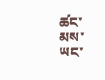ཚང་མས་ཡང་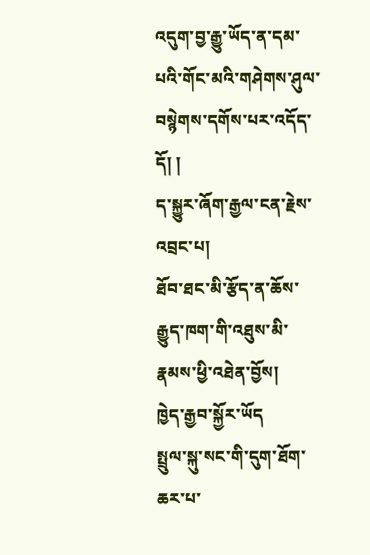འདུག་བྱ་རྒྱུ་ཡོད་ན་དམ་པའི་གོང་མའི་གཤེགས་ཤུལ་བསྙེགས་དགོས་པར་འདོད་དོ། །
ད་སྐྱུར་ཞོག་རྒྱལ་ངན་རྗེས་འབྲང་པ།
ཐོབ་ཐང་མི་རྩོད་ན་ཆོས་རྒྱུད་ཁག་གི་འཐུས་མི་རྣམས་ཕྱི་འཐེན་བྱོས།
ཁྱེད་རྒྱབ་སྐྱོར་ཡོད
སྤྲུལ་སྐུ་སང་གི་དུག་ཐོག་ཆར་པ་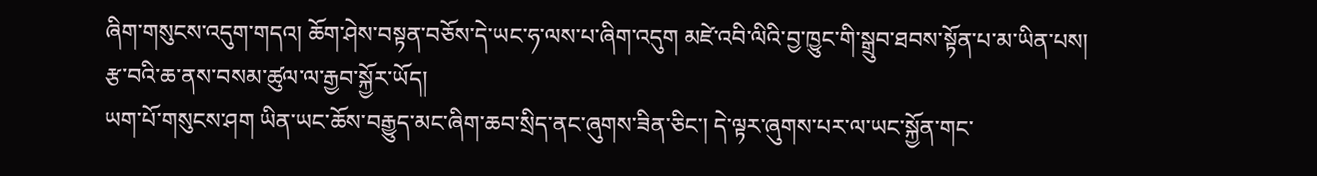ཞིག་གསུངས་འདུག་གདའ། ཆོག་ཤེས་བསྟན་བཅོས་དེ་ཡང་ཧ་ལས་པ་ཞིག་འདུག མཛེ་འབི་ལིའི་བྱ་ཁྱུང་གི་སྒྲུབ་ཐབས་སྟོན་པ་མ་ཡིན་པས།
རྩ་བའི་ཆ་ནས་བསམ་ཚུལ་ལ་རྒྱབ་སྐྱོར་ཡོད།
ཡག་པོ་གསུངས་ཤག ཡིན་ཡང་ཆོས་བརྒྱུད་མང་ཞིག་ཆབ་སྲིད་ནང་ཞུགས་ཟིན་ཅིང་། དེ་ལྟར་ཞུགས་པར་ལ་ཡང་སྐྱོན་གང་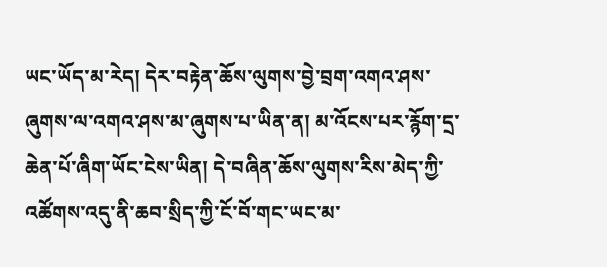ཡང་ཡོད་མ་རེད། དེར་བརྟེན་ཆོས་ལུགས་བྱེ་བྲག་འགའ་ཤས་ཞུགས་ལ་འགའ་ཤས་མ་ཞུགས་པ་ཡིན་ན། མ་འོངས་པར་རྙོག་དྲ་ཆེན་པོ་ཞིག་ཡོང་ངེས་ཡིན། དེ་བཞིན་ཆོས་ལུགས་རིས་མེད་ཀྱི་འཚོགས་འདུ་ནི་ཆབ་སྲིད་ཀྱི་ངོ་བོ་གང་ཡང་མ་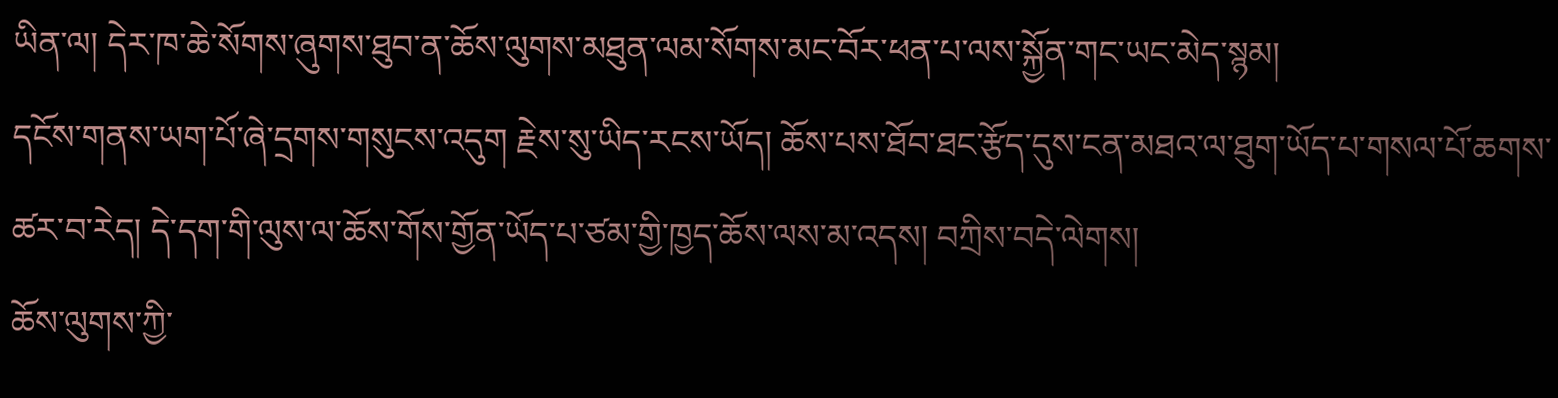ཡིན་ལ། དེར་ཁ་ཆེ་སོགས་ཞུགས་ཐུབ་ན་ཆོས་ལུགས་མཐུན་ལམ་སོགས་མང་བོར་ཕན་པ་ལས་སྐྱོན་གང་ཡང་མེད་སྙམ།
དངོས་གནས་ཡག་པོ་ཞེ་དྲགས་གསུངས་འདུག རྗེས་སུ་ཡིད་རངས་ཡོད། ཆོས་པས་ཐོབ་ཐང་རྩོད་དུས་ངན་མཐའ་ལ་ཐུག་ཡོད་པ་གསལ་པོ་ཆགས་ཚར་བ་རེད། དེ་དག་གི་ལུས་ལ་ཆོས་གོས་གྱོན་ཡོད་པ་ཙམ་གྱི་ཁྱད་ཆོས་ལས་མ་འདས། བཀྲིས་བདེ་ལེགས།
ཆོས་ལུགས་ཀྱི་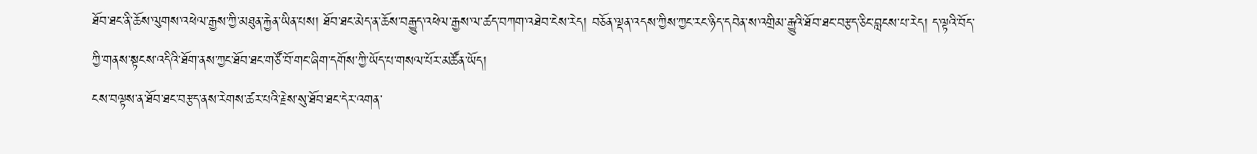ཐོབ་ཐང་ནི་ཆོས་ལུགས་འཕེལ་རྒྱས་ཀྱི་མཐུན་རྐྱེན་ཡིན་པས། ཐོབ་ཐང་མེད་ན་ཆོས་བརྒྱུད་འཕེལ་རྒྱས་ལ་ཚད་བཀག་འཐེབ་ངེས་རེད། བཅོན་ལྡན་འདས་ཀྱིས་ཀྱང་རང་ཉིད་དབེན་ས་འགྲིམ་རྒྱུའི་ཐོབ་ཐང་བརྩད་ཅིང་བླངས་པ་རེད། ད་ལྟའི་བོད་ཀྱི་གནས་སྟངས་འདིའི་ཐོག་ནས་ཀྱང་ཐོབ་ཐང་གཙོ་བོ་གང་ཞིག་དགོས་ཀྱི་ཡོད་པ་གསལ་པོར་མཚོན་ཡོད།
ངས་བལྟས་ན་ཐོབ་ཐང་བརྩད་ནས་རེགས་ཚར་པའི་རྗེས་སུ་ཐོབ་ཐང་དེར་འགན་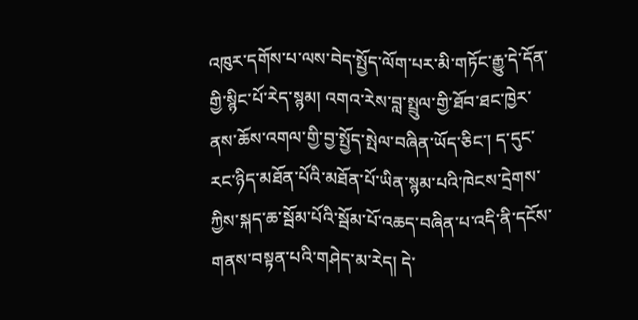འཁུར་དགོས་པ་ལས་བེད་སྤྱོད་ལོག་པར་མི་གཏོང་རྒྱུ་དེ་དོན་གྱི་སྙིང་པོ་རེད་སྙམ། འགའ་རེས་བླ་སྤྲུལ་གྱི་ཐོབ་ཐང་ཁྱེར་ནས་ཆོས་འགལ་གྱི་བྱ་སྤྱོད་སྤེལ་བཞིན་ཡོད་ཅིང་། ད་དུང་རང་ཉིད་མཐོན་པོའི་མཐོན་པོ་ཡིན་སྙམ་པའི་ཁེངས་དྲེགས་ཀྱིས་སྐད་ཆ་སྦོམ་པོའི་སྦོམ་པོ་འཆད་བཞིན་པ་འདི་ནི་དངོས་གནས་བསྟན་པའི་གཤེད་མ་རེད། དེ་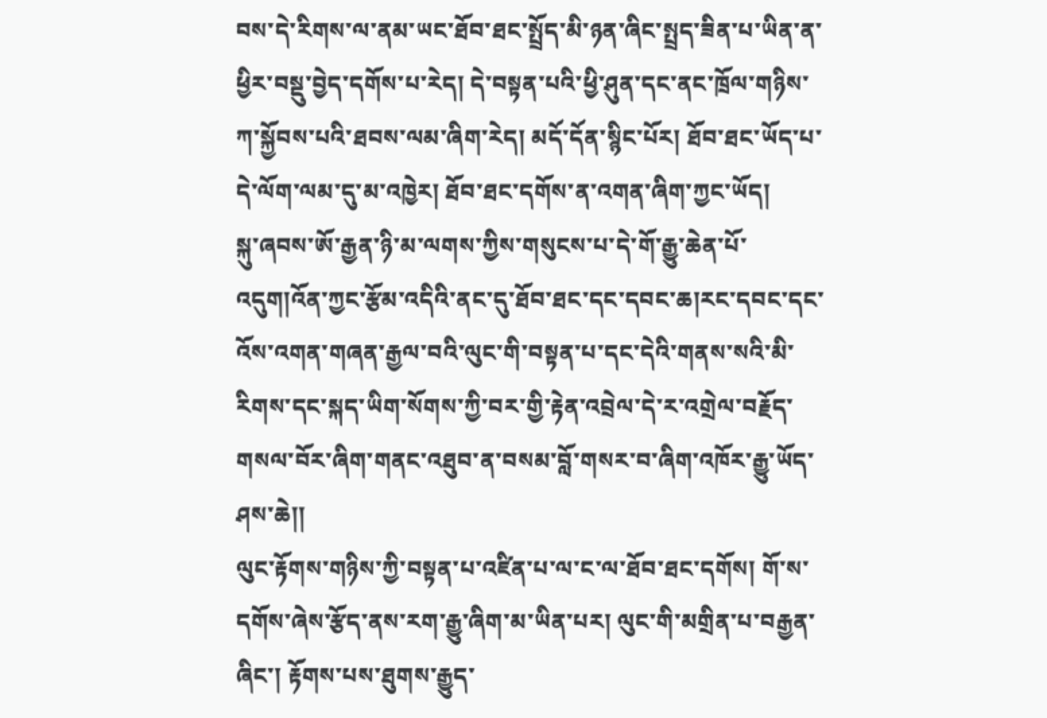བས་དེ་རིགས་ལ་ནམ་ཡང་ཐོབ་ཐང་སྤྲོད་མི་ཉན་ཞིང་སྤྲད་ཟིན་པ་ཡིན་ན་ཕྱིར་བསྡུ་བྱེད་དགོས་པ་རེད། དེ་བསྟན་པའི་ཕྱི་ཤུན་དང་ནང་ཁྲོལ་གཉིས་ཀ་སྐྱོབས་པའི་ཐབས་ལམ་ཞིག་རེད། མདོ་དོན་སྙིང་པོར། ཐོབ་ཐང་ཡོད་པ་དེ་ལོག་ལམ་དུ་མ་འཁྱེར། ཐོབ་ཐང་དགོས་ན་འགན་ཞིག་ཀྱང་ཡོད།
སྐུ་ཞབས་ཨོ་རྒྱན་ཉི་མ་ལགས་ཀྱིས་གསུངས་པ་དེ་གོ་རྒྱུ་ཆེན་པོ་འདུག།འོན་ཀྱང་རྩོམ་འདིའི་ནང་དུ་ཐོབ་ཐང་དང་དབང་ཆ།རང་དབང་དང་འོས་འགན་གཞན་རྒྱལ་བའི་ལུང་གི་བསྟན་པ་དང་དེའི་གནས་སའི་མི་རིགས་དང་སྐད་ཡིག་སོགས་ཀྱི་བར་གྱི་རྟེན་འབྲེལ་དེ་ར་འགྲེལ་བརྗོད་གསལ་བོར་ཞིག་གནང་འཐུབ་ན་བསམ་བློ་གསར་བ་ཞིག་འཁོར་རྒྱུ་ཡོད་ཤས་ཆེ།།
ལུང་རྟོགས་གཉིས་ཀྱི་བསྟན་པ་འཛིན་པ་ལ་ང་ལ་ཐོབ་ཐང་དགོས། གོ་ས་དགོས་ཞེས་རྩོད་ནས་རག་རྒྱུ་ཞིག་མ་ཡིན་པར། ལུང་གི་མགྲིན་པ་བརྒྱན་ཞིང་། རྟོགས་པས་ཐུགས་རྒྱུད་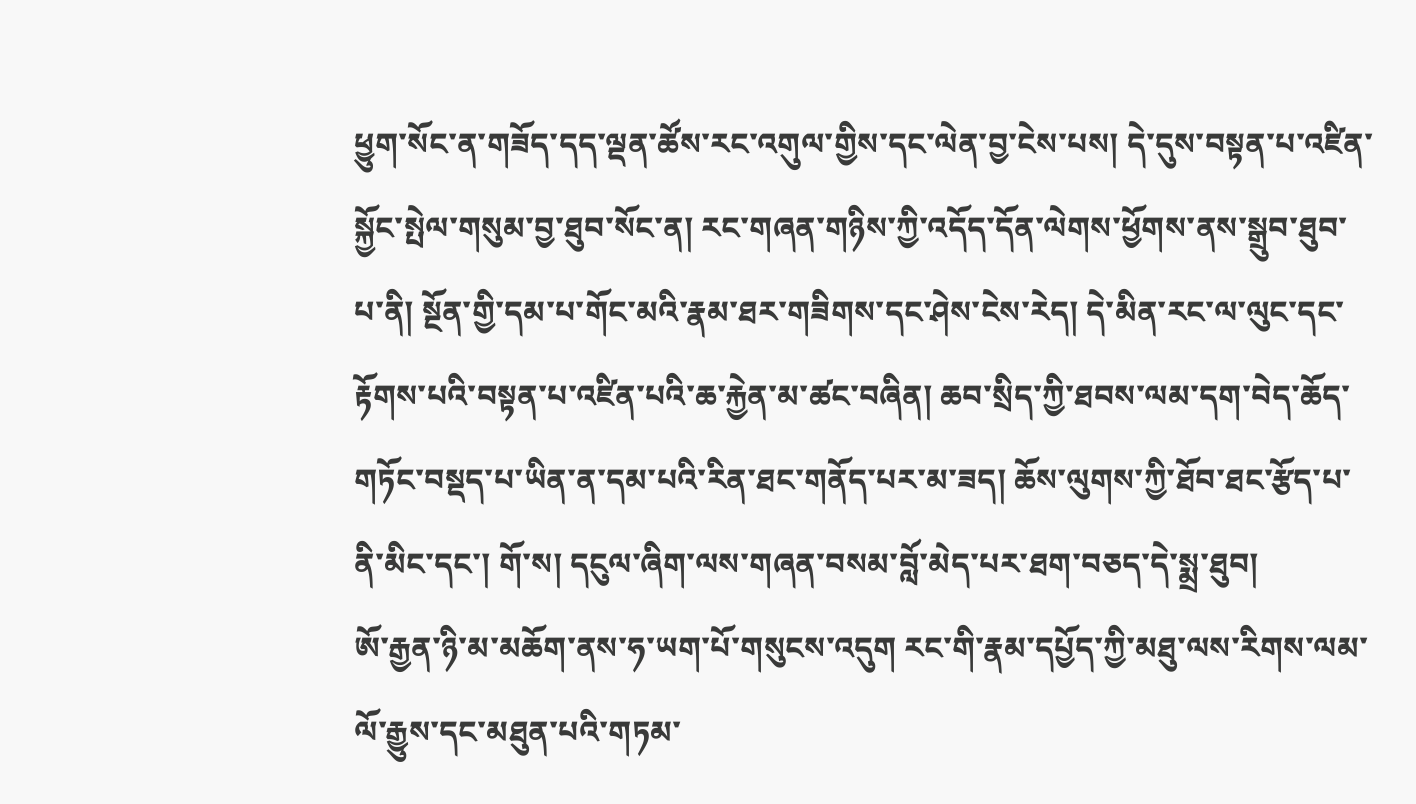ཕྱུག་སོང་ན་གཟོད་དད་ལྡན་ཚོས་རང་འགུལ་གྱིས་དང་ལེན་བྱ་ངེས་པས། དེ་དུས་བསྟན་པ་འཛིན་སྐྱོང་སྤེལ་གསུམ་བྱ་ཐུབ་སོང་ན། རང་གཞན་གཉིས་ཀྱི་འདོད་དོན་ལེགས་ཕྱོགས་ནས་སྒྲུབ་ཐུབ་པ་ནི། སྔོན་གྱི་དམ་པ་གོང་མའི་རྣམ་ཐར་གཟིགས་དང་ཤེས་ངེས་རེད། དེ་མིན་རང་ལ་ལུང་དང་རྟོགས་པའི་བསྟན་པ་འཛིན་པའི་ཆ་རྐྱེན་མ་ཚང་བཞིན། ཆབ་སྲིད་ཀྱི་ཐབས་ལམ་དག་བེད་ཆོད་གཏོང་བསྡད་པ་ཡིན་ན་དམ་པའི་རིན་ཐང་གནོད་པར་མ་ཟད། ཆོས་ལུགས་ཀྱི་ཐོབ་ཐང་རྩོད་པ་ནི་མིང་དང་། གོ་ས། དངུལ་ཞིག་ལས་གཞན་བསམ་བློ་མེད་པར་ཐག་བཅད་དེ་སྨྲ་ཐུབ།
ཨོ་རྒྱན་ཉི་མ་མཆོག་ནས་ཧ་ཡག་པོ་གསུངས་འདུག རང་གི་རྣམ་དཔྱོད་ཀྱི་མཐུ་ལས་རིགས་ལམ་ལོ་རྒྱུས་དང་མཐུན་པའི་གཏམ་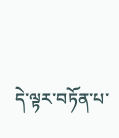དེ་ལྟར་བཏོན་པ་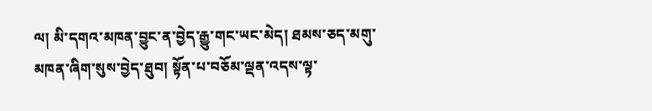ལ། མི་དགའ་མཁན་བྱུང་ན་བྱེད་རྒྱུ་གང་ཡང་མེད། ཐམས་ཅད་མགུ་མཁན་ཞིག་སུས་བྱེད་ཐུབ། སྟོན་པ་བཅོམ་ལྡན་འདས་ལྟ་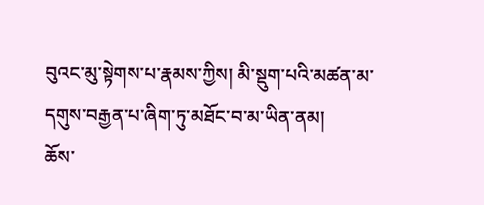བུའང་མུ་སྟེགས་པ་རྣམས་ཀྱིས། མི་སྡུག་པའི་མཚན་མ་དགུས་བརྒྱན་པ་ཞིག་ཏུ་མཐོང་བ་མ་ཡིན་ནམ།
ཆོས་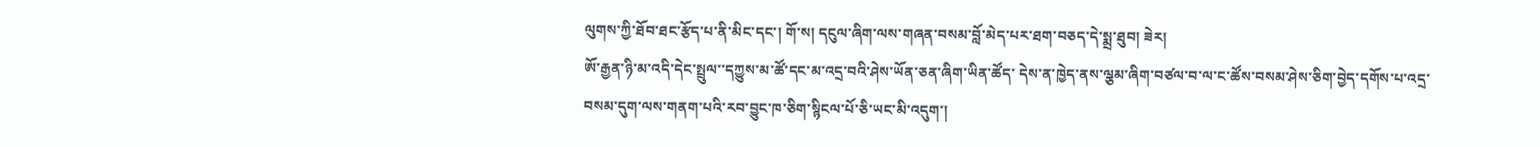ལུགས་ཀྱི་ཐོབ་ཐང་རྩོད་པ་ནི་མིང་དང་། གོ་ས། དངུལ་ཞིག་ལས་གཞན་བསམ་བློ་མེད་པར་ཐག་བཅད་དེ་སྨྲ་ཐུབ། ཟེར།
ཨོ་རྒྱན་ཉི་མ་འདི་དེང་སྤྲུལ་་དཀྱུས་མ་ཚོ་དང་མ་འདྲ་བའི་ཤེས་ཡོན་ཅན་ཞིག་ཡིན་ཚོད་ དེས་ན་ཁྱེད་ནས་ལྕམ་ཞིག་བཙལ་བ་ལ་ང་ཚོས་བསམ་ཤེས་ཅིག་བྱེད་དགོས་པ་འདྲ་ བསམ་དུག་ལས་གནག་པའི་རབ་བྱུང་ཁ་ཅིག་སྙིངལ་པོ་ཅི་ཡང་མི་འདུག་།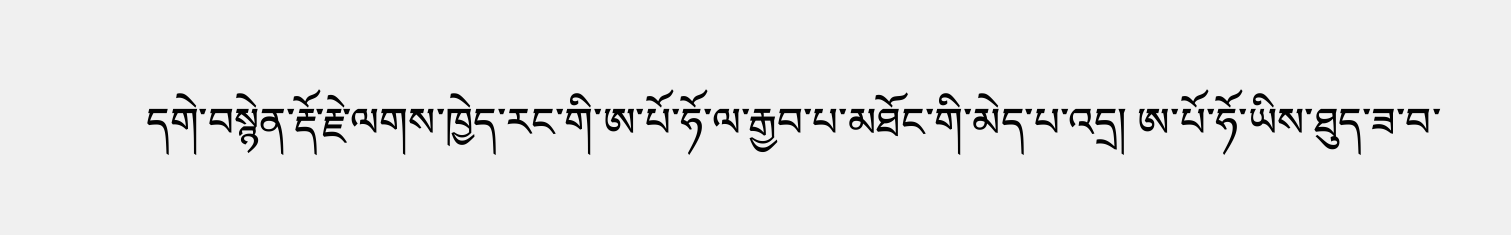དགེ་བསྙེན་རྡོ་རྗེ་ལགས་ཁྱེད་རང་གི་ཨ་པོ་ཧོ་ལ་རྒྱབ་པ་མཐོང་གི་མེད་པ་འདྲ། ཨ་པོ་ཧོ་ཡིས་ཐུད་ཟ་བ་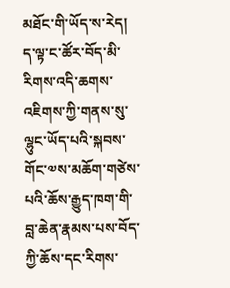མཐོང་གི་ཡོད་ས་རེད། ད་ལྟ་ང་ཚོར་བོད་མི་རིགས་འདི་ཆགས་འཇིགས་ཀྱི་གནས་སུ་ལྷུང་ཡོད་པའི་སྐབས་གོང་༧ས་མཆོག་གཙེས་པའི་ཆོས་རྒྱུད་ཁག་གི་བླ་ཆེན་རྣམས་པས་བོད་ཀྱི་ཆོས་དང་རིགས་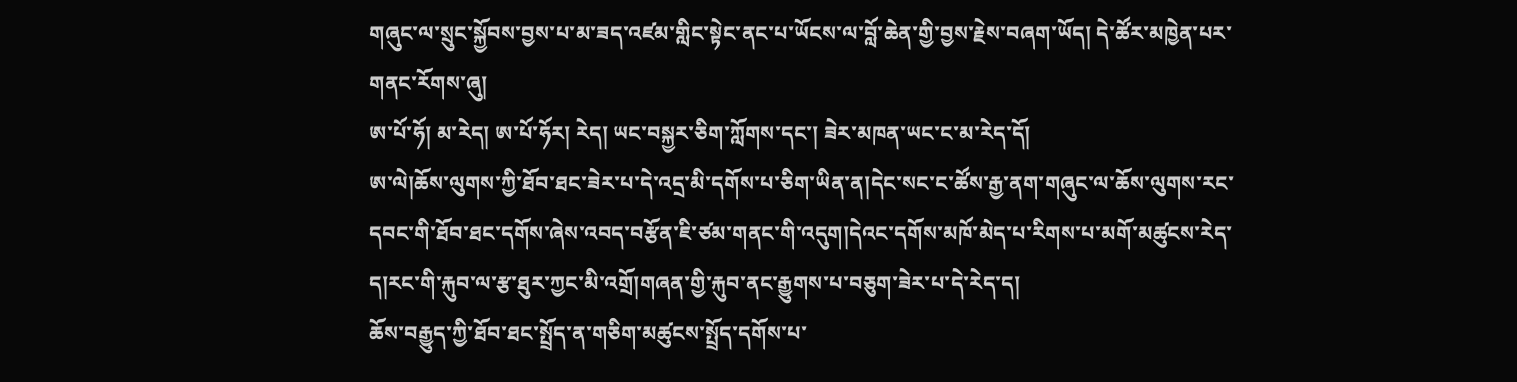གཞུང་ལ་སྲུང་སྐྱོབས་བྱས་པ་མ་ཟད་འཛམ་གླིང་སྟེང་ནང་པ་ཡོངས་ལ་བློ་ཆེན་གྱི་བྱས་རྗེས་བཞག་ཡོད། དེ་ཚོར་མཁྱེན་པར་གནང་རོགས་ཞུ།
ཨ་པོ་ཧོ། མ་རེད། ཨ་པོ་ཧོར། རེད། ཡང་བསྐྱར་ཅིག་ཀློགས་དང་། ཟེར་མཁན་ཡང་ང་མ་རེད་དོ།
ཨ་ལེ།ཆོས་ལུགས་ཀྱི་ཐོབ་ཐང་ཟེར་པ་དེ་འདྲ་མི་དགོས་པ་ཅིག་ཡིན་ན།དེང་སང་ང་ཚོས་རྒྱ་ནག་གཞུང་ལ་ཆོས་ལུགས་རང་དབང་གི་ཐོབ་ཐང་དགོས་ཞེས་འབད་བརྩོན་ཇི་ཙམ་གནང་གི་འདུག།དེའང་དགོས་མཁོ་མེད་པ་རིགས་པ་མགོ་མཚུངས་རེད་ད།རང་གི་རྐུབ་ལ་རྩ་ཐུར་ཀྱང་མི་འགྲོ།གཞན་གྱི་རྐུབ་ནང་རྒྱུགས་པ་བཅུག་ཟེར་པ་དེ་རེད་ད།
ཆོས་བརྒྱུད་ཀྱི་ཐོབ་ཐང་སྤྲོད་ན་གཅིག་མཚུངས་སྤྲོད་དགོས་པ་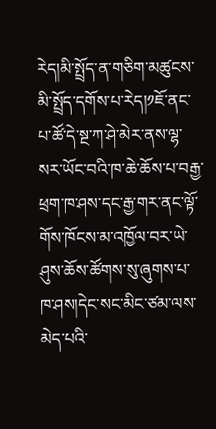རེད།མི་སྤྲོད་ན་གཅིག་མཚུངས་མི་སྤྲོད་དགོས་པ་རེད།༡ཇོ་ནང་པ་ཚོ་དེ་སྔ་ཀ་ཤེ་མེར་ནས་ལྷ་སར་ཡོང་བའི་ཁ་ཆེ་ཆོས་པ་བརྒྱ་ཕྲག་ཁ་ཤས་དང་རྒྱ་གར་ནང་ལྟོ་གོས་ཁོངས་མ་འཁྱོལ་བར་ཡེ་ཤུས་ཆོས་ཚོགས་སུ་ཞུགས་པ་ཁ་ཤས།དེང་སང་མིང་ཙམ་ལས་མེད་པའི་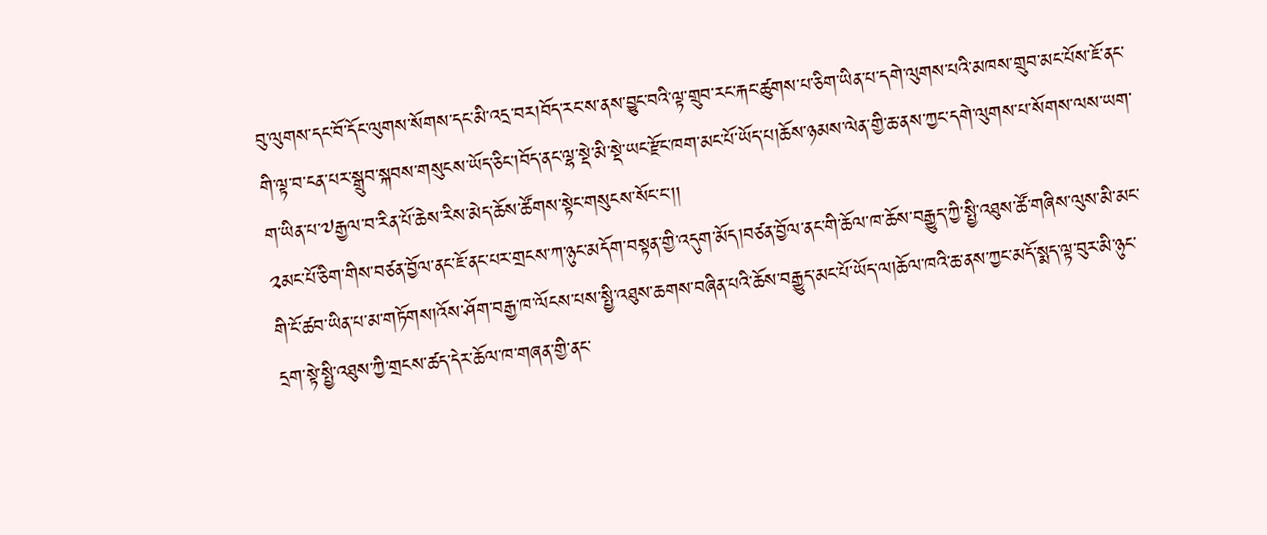བུ་ལུགས་དང་བོ་དོང་ལུགས་སོགས་དང་མི་འདྲ་བར།བོད་རང་ས་ནས་བྱུང་བའི་ལྟ་གྲུབ་རང་རྐང་ཚུགས་པ་ཅིག་ཡིན་པ་དགེ་ལུགས་པའི་མཁས་གྲུབ་མང་པོས་ཇོ་ནང་གི་ལྟ་བ་ངན་པར་སྒྲུབ་སྐབས་གསུངས་ཡོད་ཅིང་།བོད་ནང་ལྷ་སྡེ་མི་སྡེ་ཡང་རྫོང་ཁག་མང་པོ་ཡོད་པ།ཆོས་ཉམས་ལེན་གྱི་ཆ་ནས་ཀྱང་དགེ་ལུགས་པ་སོགས་ལས་ཡག་ག་ཡིན་པ་༧རྒྱལ་བ་རིན་པོ་ཆེས་རིས་མེད་ཆོས་ཚོགས་སྟེང་གསུངས་སོང་ང་།།
༢མང་པོ་ཅིག་གིས་བཙན་བྱོལ་ནང་ཇོ་ནང་པར་གྲངས་ཀ་ཉུང་མདོག་བསྟན་གྱི་འདུག་མོད།བཙན་བྱོལ་ནང་གི་ཆོལ་ཁ་ཆོས་བརྒྱུད་ཀྱི་སྤྱི་འཐུས་ཚོ་གཞིས་ལུས་མི་མང་གི་ངོ་ཚབ་ཡིན་པ་མ་གཏོགས།འོས་ཤོག་བརྒྱ་ཁ་ལོངས་པས་སྤྱི་འཐུས་ཆགས་བཞིན་པའི་ཆོས་བརྒྱུད་མང་པོ་ཡོད་ལ།ཆོལ་ཁའི་ཆ་ནས་ཀྱང་མདོ་སྨད་ལྟ་བུར་མི་ཉུང་དྲག་སྟེ་སྤྱི་འཐུས་ཀྱི་གྲངས་ཚད་དེར་ཆོལ་ཁ་གཞན་གྱི་ནང་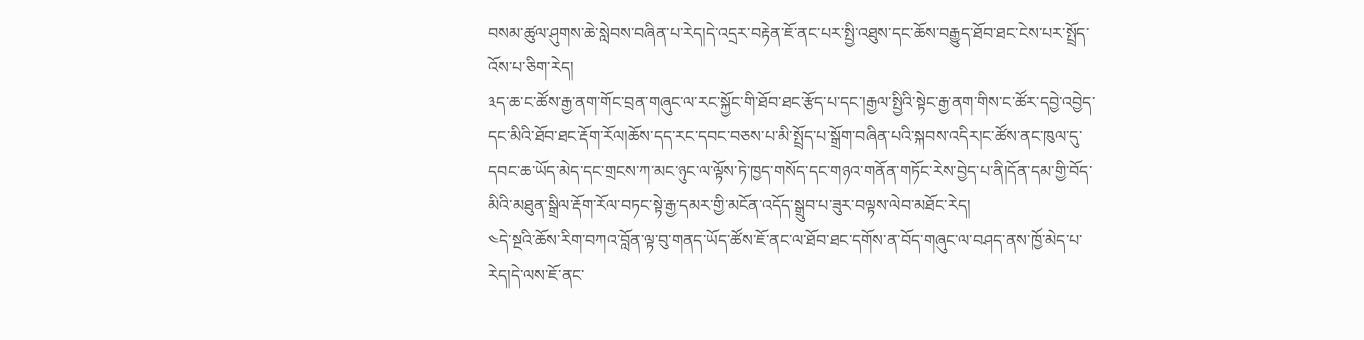བསམ་ཚུལ་ཤུགས་ཆེ་སླེབས་བཞིན་པ་རེད།དེ་འདྲར་བརྟེན་ཇོ་ནང་པར་སྤྱི་འཐུས་དང་ཆོས་བརྒྱུད་ཐོབ་ཐང་ངེས་པར་སྤྲོད་འོས་པ་ཅིག་རེད།
༣ད་ཆ་ང་ཚོས་རྒྱ་ནག་གོང་བྲན་གཞུང་ལ་རང་སྐྱོང་གི་ཐོབ་ཐང་རྩོད་པ་དང་།རྒྱལ་སྤྱིའི་སྟེང་རྒྱ་ནག་གིས་ང་ཚོར་དབྱེ་འབྱེད་དང་མིའི་ཐོབ་ཐང་རྡོག་རོལ།ཆོས་དད་རང་དབང་བཅས་པ་མི་སྤྲོད་པ་སྒྲོག་བཞིན་པའི་སྐབས་འདིར།ང་ཚོས་ནང་ཁུལ་དུ་དབང་ཆ་ཡོད་མེད་དང་གྲངས་ཀ་མང་ཉུང་ལ་ལྟོས་ཏེ་ཁྱད་གསོད་དང་གཉའ་གནོན་གཏོང་རེས་བྱེད་པ་ནི།དོན་དམ་གྱི་བོད་མིའི་མཐུན་སྒྲིལ་རྡོག་རོལ་བཏང་སྟེ་རྒྱ་དམར་གྱི་མངོན་འདོད་སྒྲུབ་པ་ཟུར་བལྟས་ལེབ་མཐོང་རེད།
༤དེ་སྔའི་ཆོས་རིག་བཀའ་བློན་ལྟ་བུ་གནད་ཡོད་ཚོས་ཇོ་ནང་ལ་ཐོབ་ཐང་དགོས་ན་བོད་གཞུང་ལ་བཤད་ནས་ཁྱོ་མེད་པ་རེད།དེ་ལས་ཇོ་ནང་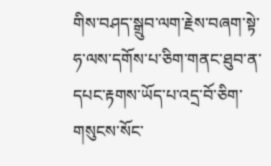གིས་བཤད་སྒྲུབ་ལག་རྗེས་བཞག་སྟེ་ཧ་ལས་དགོས་པ་ཅིག་གནང་ཐུབ་ན་དཔང་རྟགས་ཡོད་པ་འདྲ་བོ་ཅིག་གསུངས་སོང་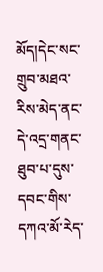མོད།དེང་སང་གྲུབ་མཐའ་རིས་མེད་ནང་དེ་འདྲ་གནང་ཐུབ་པ་དུས་དབང་གིས་དཀའ་མོ་རེད་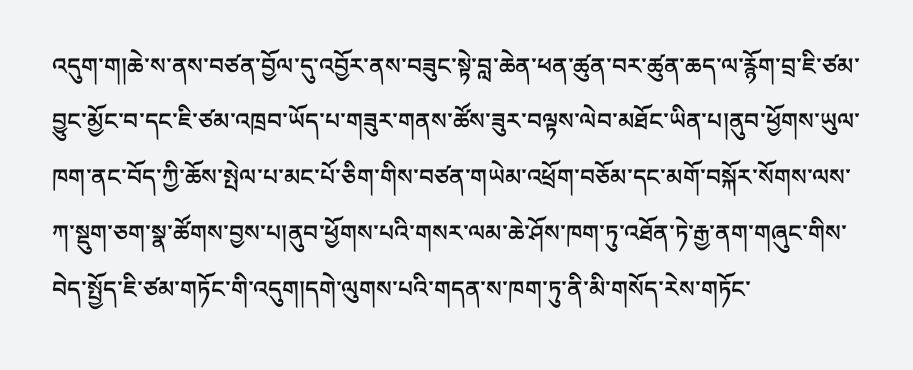འདུག་ག།ཆེ་ས་ནས་བཙན་བྱོལ་དུ་འབྱོར་ནས་བཟུང་སྟེ་བླ་ཆེན་ཕན་ཚུན་བར་ཚུན་ཆད་ལ་རྙོག་བྲ་ཇི་ཙམ་བྱུང་མྱོང་བ་དང་ཇི་ཙམ་འཁྲབ་ཡོད་པ་གཟུར་གནས་ཚོས་ཟུར་བལྟས་ལེབ་མཐོང་ཡིན་པ།ནུབ་ཕྱོགས་ཡུལ་ཁག་ནང་བོད་ཀྱི་ཆོས་སྤེལ་པ་མང་པོ་ཅིག་གིས་བཙན་གཡེམ་འཕྲོག་བཅོམ་དང་མགོ་བསྐོར་སོགས་ལས་ཀ་སྡུག་ཅག་སྣ་ཚོགས་བྱས་པ།ནུབ་ཕྱོགས་པའི་གསར་ལམ་ཆེ་ཤོས་ཁག་ཏུ་འཐོན་ཏེ་རྒྱ་ནག་གཞུང་གིས་བེད་སྤྱོད་ཇི་ཙམ་གཏོང་གི་འདུག།དགེ་ལུགས་པའི་གདན་ས་ཁག་ཏུ་ནི་མི་གསོད་རེས་གཏོང་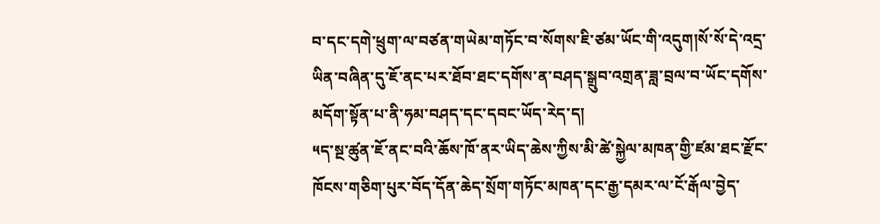བ་དང་དགེ་ཕྲུག་ལ་བཙན་གཡེམ་གཏོང་བ་སོགས་ཇི་ཙམ་ཡོང་གི་འདུག།སོ་སོ་དེ་འདྲ་ཡིན་བཞིན་དུ་ཇོ་ནང་པར་ཐོབ་ཐང་དགོས་ན་བཤད་སྒྲུབ་འགྲན་ཟླ་བྲལ་བ་ཡོང་དགོས་མདོག་སྟོན་པ་ནི་ཧམ་བཤད་དང་དབང་ཡོད་རེད་ད།
༥ད་སྔ་ཚུན་ཇོ་ནང་བའི་ཆོས་ཁོ་ནར་ཡིད་ཆེས་ཀྱིས་མི་ཚེ་སྐྱེལ་མཁན་གྱི་ཛམ་ཐང་རྫོང་ཁོངས་གཅིག་པུར་བོད་དོན་ཆེད་སྲོག་གཏོང་མཁན་དང་རྒྱ་དམར་ལ་ངོ་རྒོལ་བྱེད་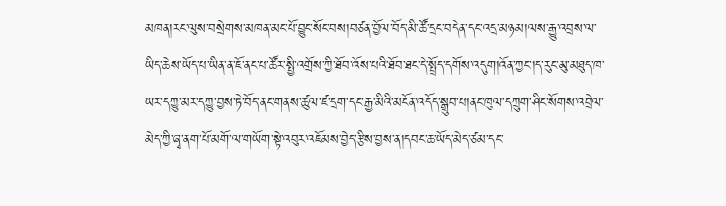མཁན།རང་ལུས་བསྲེགས་མཁན་མང་པོ་བྱུང་སོང་བས།བཙན་བྱོལ་བོད་མི་ཚོ་དྲང་བདེན་དང་འདྲ་མཉམ།ལས་རྒྱུ་འབྲས་ལ་ཡིད་ཆེས་ཡོད་པ་ཡིན་ན་ཇོ་ནང་པ་ཚོར་སྤྱི་འགྲོས་ཀྱི་ཐོབ་འོས་པའི་ཐོབ་ཐང་དེ་སྤྲོད་དགོས་འདུག།འོན་ཀྱང་།ད་རུང་མུ་མཐུད་ཁ་ཡར་དཀྱུ་མར་དཀྱུ་བྱས་ཏེ་བོད་ནང་གནས་ཚུལ་ཛ་དྲག་དང་རྒྱ་མིའི་མངོན་འདོད་སྒྲུབ་པ།ནང་ཁུལ་དཀྲུག་ཤིང་སོགས་འབྲེལ་མེད་ཀྱི་ཞྭ་ནག་པོ་མགོ་ལ་གཡོག་སྟེ་འབུར་འཇོམས་བྱེད་རྩིས་བྱས་ན།དབང་ཆ་ཡོད་མེད་ཙམ་དང་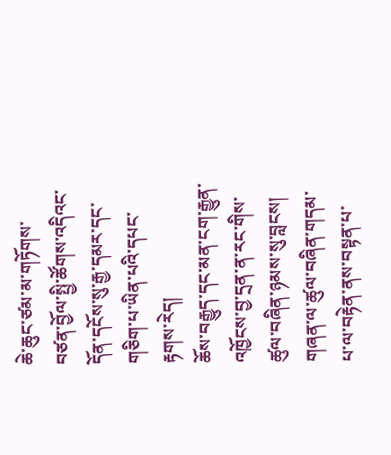ཆེ་ཆུང་ཙམ་མ་གཏོགས་བཙན་བྱོལ་སྤྱི་ཚོགས་འདིའང་དོན་དངོས་སུ་རྒྱ་དམར་དང་གཅིག་པ་ཡིན་པའི་དཔང་རྟགས་རེད།
ཆོས་བརྒྱུད་དང་མན་ངག་རྒྱུན་འཁྱོངས་བྱ་དྲན་ན་རང་གིས་ཚུལ་བཞིན་ཉམས་སུ་བླངས། གཞན་ལ་ཚུལ་བཞིན་གདམ་པ་ལ་བརྟེན་ནས་བསྟན་པ་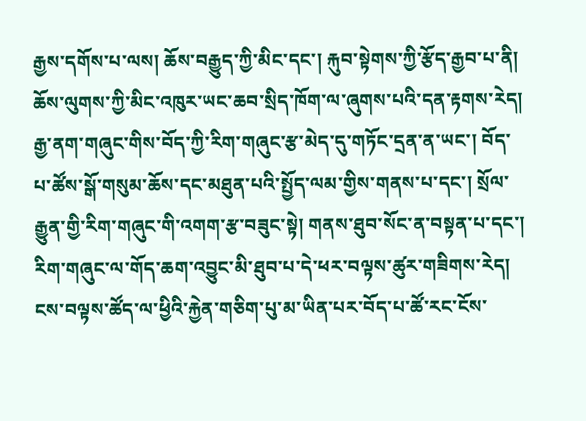རྒྱས་དགོས་པ་ལས། ཆོས་བརྒྱུད་ཀྱི་མིང་དང་། རྐུབ་སྟེགས་ཀྱི་རྩོད་རྒྱབ་པ་ནི། ཆོས་ལུགས་ཀྱི་མིང་འཁུར་ཡང་ཆབ་སྲིད་ཁོག་ལ་ཞུགས་པའི་དན་རྟགས་རེད། རྒྱ་ནག་གཞུང་གིས་བོད་ཀྱི་རིག་གཞུང་རྩ་མེད་དུ་གཏོང་དྲན་ན་ཡང་། བོད་པ་ཚོས་སྒོ་གསུམ་ཆོས་དང་མཐུན་པའི་སྤྱོད་ལམ་གྱིས་གནས་པ་དང་། སྲོལ་རྒྱུན་གྱི་རིག་གཞུང་གི་འགག་རྩ་བཟུང་སྟེ། གནས་ཐུབ་སོང་ན་བསྟན་པ་དང་། རིག་གཞུང་ལ་གོད་ཆག་འབྱུང་མི་ཐུབ་པ་དེ་ཕར་བལྟས་ཚུར་གཟིགས་རེད། ངས་བལྟས་ཚོད་ལ་ཕྱིའི་རྐྱེན་གཅིག་པུ་མ་ཡིན་པར་བོད་པ་ཚོ་རང་ངོས་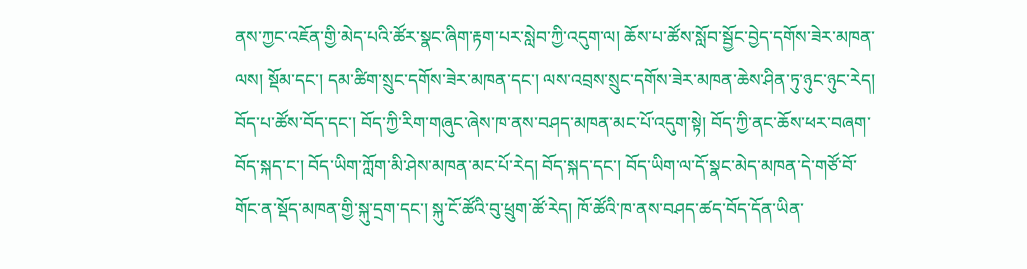ནས་ཀྱང་འཇོན་གྱི་མེད་པའི་ཚོར་སྣང་ཞིག་རྟག་པར་སླེབ་ཀྱི་འདུག་ལ། ཆོས་པ་ཚོས་སློབ་སྦྱོང་བྱེད་དགོས་ཟེར་མཁན་ལས། སྡོམ་དང་། དམ་ཚིག་སྲུང་དགོས་ཟེར་མཁན་དང་། ལས་འབྲས་སྲུང་དགོས་ཟེར་མཁན་ཆེས་ཤིན་ཏུ་ཉུང་ཉུང་རེད། བོད་པ་ཚོས་བོད་དང་། བོད་ཀྱི་རིག་གཞུང་ཞེས་ཁ་ནས་བཤད་མཁན་མང་པོ་འདུག་སྟེ། བོད་ཀྱི་ནང་ཆོས་ཕར་བཞག་བོད་སྐད་ང་། བོད་ཡིག་ཀློག་མི་ཤེས་མཁན་མང་པོ་རེད། བོད་སྐད་དང་། བོད་ཡིག་ལ་དོ་སྣང་མེད་མཁན་དེ་གཙོ་བོ་གོང་ན་སྡོད་མཁན་གྱི་སྐུ་དྲག་དང་། སྐུ་ངོ་ཚོའི་བུ་ཕྲུག་ཚོ་རེད། ཁོ་ཚོའི་ཁ་ནས་བཤད་ཚད་བོད་དོན་ཡིན་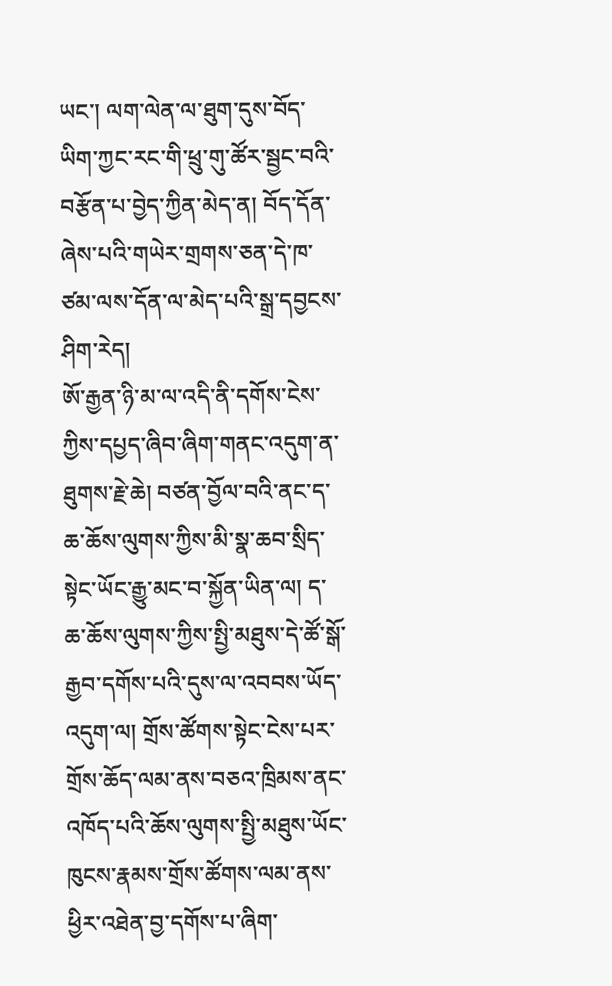ཡང་། ལག་ལེན་ལ་ཐུག་དུས་བོད་ཡིག་ཀྱང་རང་གི་ཕྲུ་གུ་ཚོར་སྦྱང་བའི་བརྩོན་པ་བྱེད་ཀྱིན་མེད་ན། བོད་དོན་ཞེས་པའི་གཡེར་གྲགས་ཅན་དེ་ཁ་ཙམ་ལས་དོན་ལ་མེད་པའི་སྒྲ་དབྱངས་ཤིག་རེད།
ཨོ་རྒྱན་ཉི་མ་ལ་འདི་ནི་དགོས་ངེས་ཀྱིས་དཔྱད་ཞིབ་ཞིག་གནང་འདུག་ན་ཐུགས་རྗེ་ཆེ། བཙན་བྱོལ་བའི་ནང་ད་ཆ་ཆོས་ལུགས་ཀྱིས་མི་སྣ་ཆབ་སྲིད་སྟེང་ཡོང་རྒྱུ་མང་བ་སྐྱོན་ཡིན་ལ། ད་ཆ་ཆོས་ལུགས་ཀྱིས་སྤྱི་མཐུས་དེ་ཚོ་སྒོ་རྒྱབ་དགོས་པའི་དུས་ལ་འབབས་ཡོད་འདུག་ལ། གྲོས་ཚོགས་སྟེང་ངེས་པར་གྲོས་ཆོད་ལམ་ནས་བཅའ་ཁྲིམས་ནང་འཁོད་པའི་ཆོས་ལུགས་སྤྱི་མཐུས་ཡོང་ཁུངས་རྣམས་གྲོས་ཚོགས་ལམ་ནས་ཕྱིར་འཐེན་བྱ་དགོས་པ་ཞིག་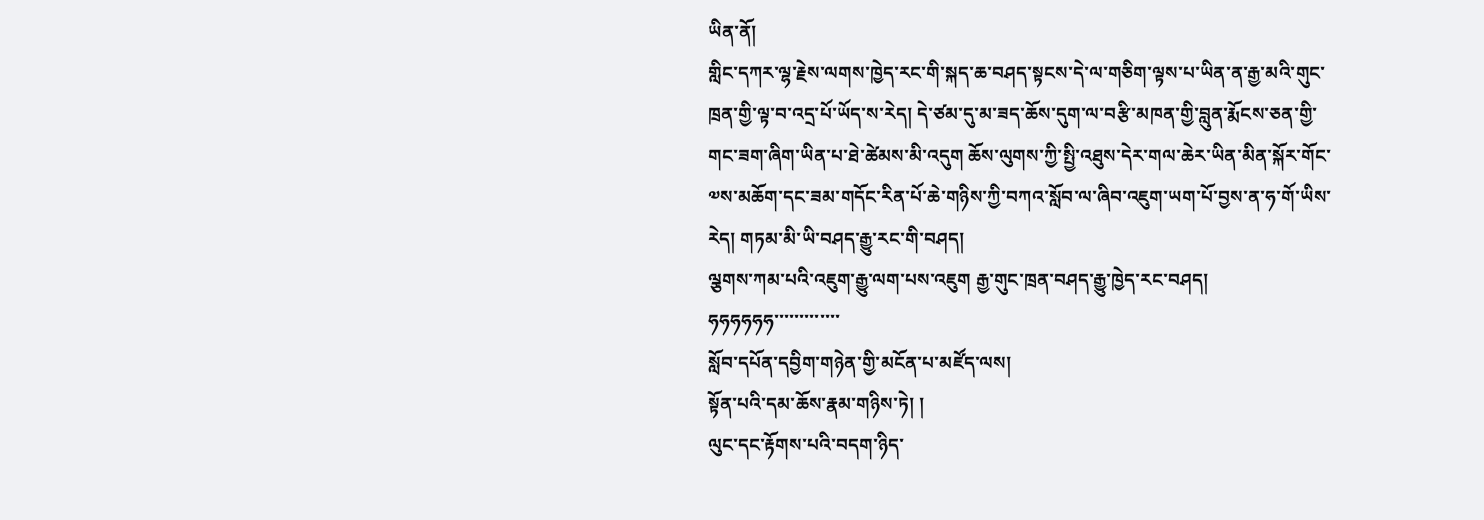ཡིན་ནོ།
གླིང་དཀར་ལྷ་རྗེས་ལགས་ཁྱེད་རང་གི་སྐད་ཆ་བཤད་སྟངས་དེ་ལ་གཅིག་ལྟས་པ་ཡིན་ན་རྒྱ་མའི་གུང་ཁྲན་གྱི་ལྟ་བ་འདྲ་པོ་ཡོད་ས་རེད། དེ་ཙམ་དུ་མ་ཟད་ཆོས་དུག་ལ་བརྩི་མཁན་གྱི་བླུན་རྨོངས་ཅན་གྱི་གང་ཟག་ཞིག་ཡིན་པ་ཐེ་ཚེམས་མི་འདུག ཆོས་ལུགས་ཀྱི་སྤྱི་འཐུས་དེར་གལ་ཆེར་ཡིན་མིན་སྐོར་གོང་༧ས་མཆོག་དང་ཟམ་གདོང་རིན་པོ་ཆེ་གཉིས་ཀྱི་བཀའ་སློབ་ལ་ཞིབ་འཇུག་ཡག་པོ་བྱས་ན་ཧ་གོ་ཡིས་རེད། གཏམ་མི་ཡི་བཤད་རྒྱུ་རང་གི་བཤད།
ལྕགས་ཀམ་པའི་འཇུག་རྒྱུ་ལག་པས་འཇུག རྒྱ་གུང་ཁྲན་བཤད་རྒྱུ་ཁྱེད་རང་བཤད། ཧཧཧཧཧཧ་་་་་་་་་་་་་
སློབ་དཔོན་དབྱིག་གཉེན་གྱི་མངོན་པ་མཛོད་ལས།
སྟོན་པའི་དམ་ཆོས་རྣམ་གཉིས་ཏེ། །
ལུང་དང་རྟོགས་པའི་བདག་ཉིད་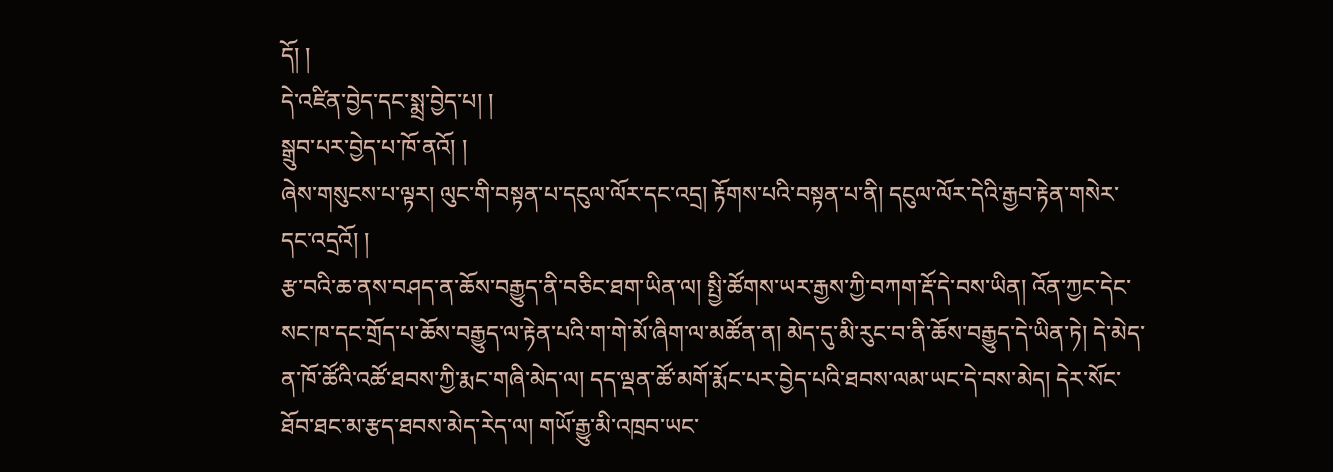དོ། །
དེ་འཛིན་བྱེད་དང་སྨྲ་བྱེད་པ། །
སྒྲུབ་པར་བྱེད་པ་ཁོ་ནའོ། །
ཞེས་གསུངས་པ་ལྟར། ལུང་གི་བསྟན་པ་དངུལ་ལོར་དང་འདྲ། རྟོགས་པའི་བསྟན་པ་ནི། དངུལ་ལོར་དེའི་རྒྱབ་རྟེན་གསེར་དང་འདྲའོ། །
རྩ་བའི་ཆ་ནས་བཤད་ན་ཆོས་བརྒྱུད་ནི་བཅིང་ཐག་ཡིན་ལ། སྤྱི་ཚོགས་ཡར་རྒྱས་ཀྱི་བཀག་རྡོ་དེ་བས་ཡིན། འོན་ཀྱང་དེང་སང་ཁ་དང་གྲོད་པ་ཆོས་བརྒྱུད་ལ་རྟེན་པའི་ག་གེ་མོ་ཞིག་ལ་མཚོན་ན། མེད་དུ་མི་རུང་བ་ནི་ཆོས་བརྒྱུད་དེ་ཡིན་ཏེ། དེ་མེད་ན་ཁོ་ཚོའི་འཚོ་ཐབས་ཀྱི་རྨང་གཞི་མེད་ལ། དད་ལྡན་ཚོ་མགོ་རྨོང་པར་བྱེད་པའི་ཐབས་ལམ་ཡང་དེ་བས་མེད། དེར་སོང་ཐོབ་ཐང་མ་རྩད་ཐབས་མེད་རེད་ལ། གཡོ་རྒྱུ་མི་འཁྲབ་ཡང་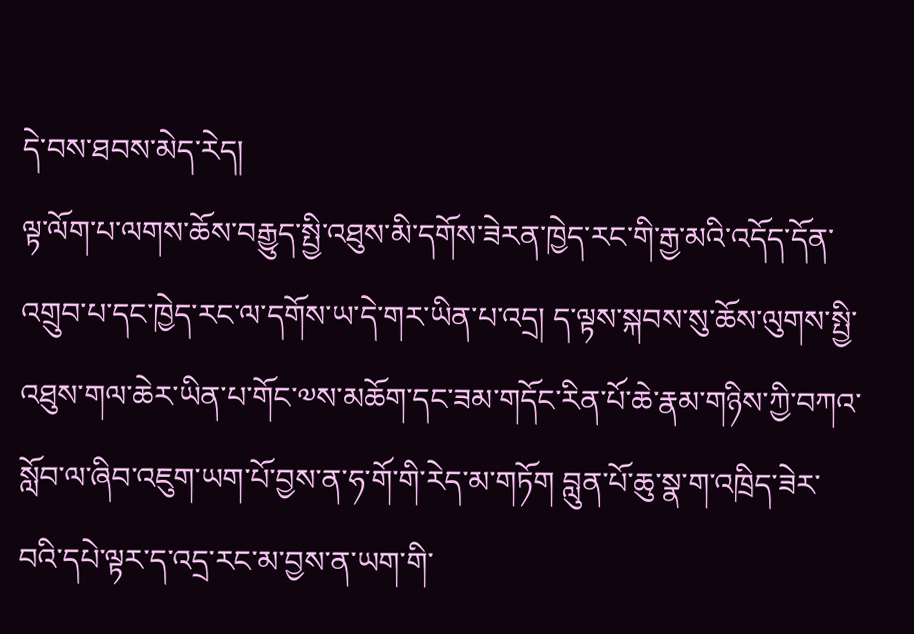དེ་བས་ཐབས་མེད་རེད།
ལྟ་ལོག་པ་ལགས་ཆོས་བརྒྱུད་སྤྱི་འཐུས་མི་དགོས་ཟེརན་ཁྱེད་རང་གི་རྒྱ་མའི་འདོད་དོན་འགྲུབ་པ་དང་ཁྱེད་རང་ལ་དགོས་ཡ་དེ་གར་ཡིན་པ་འདྲ། ད་ལྟས་སྐབས་སུ་ཆོས་ལུགས་སྤྱི་འཐུས་གལ་ཆེར་ཡིན་པ་གོང་༧ས་མཆོག་དང་ཟམ་གདོང་རིན་པོ་ཆེ་རྣམ་གཉིས་ཀྱི་བཀའ་སློབ་ལ་ཞིབ་འཇུག་ཡག་པོ་བྱས་ན་ཧ་གོ་གི་རེད་མ་གཏོག བླུན་པོ་ཆུ་སྣ་ག་འཁྲིད་ཟེར་བའི་དཔེ་ལྟར་ད་འདྲ་རང་མ་བྱས་ན་ཡག་གི་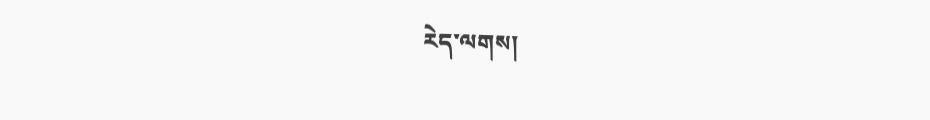རེད་ལགས།